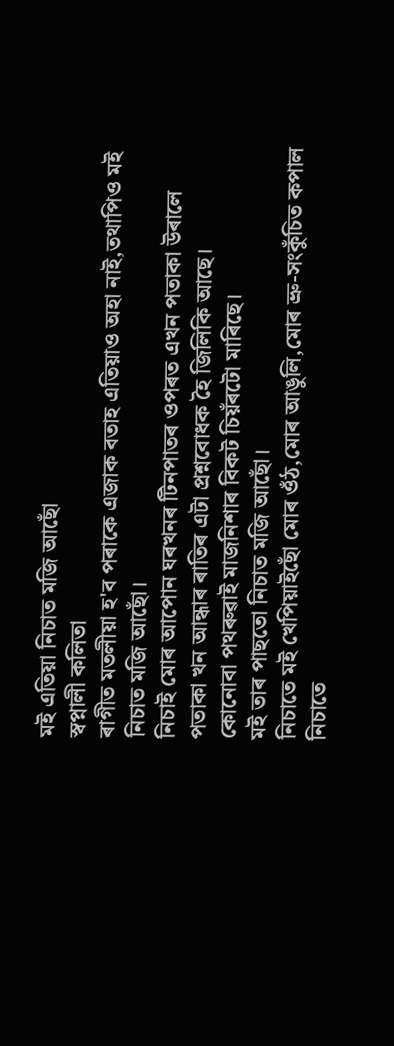মই এতিয়া নিচাত মজি আছোঁ
স্বপ্নালী কলিতা
ৰাগীত মতলীয়া হ'ব পৰাকে এজাক বতাহ এতিয়াও অহা নাই,তথাপিও মই নিচাত মজি আছোঁ।
নিচাই মোৰ আপোন ঘৰখনৰ টিনপাতৰ ওপৰত এখন পতাকা উৰালে
পতাকা খন আন্ধাৰ ৰাতিৰ এটা প্ৰশ্নবোধক হৈ জিলিকি আছে।
কোনোবা পথৰুৱাই মাজনিশাৰ বিকট চিয়ঁৰটো মাৰিছে।
মই তাৰ পাছতো নিচাত মজি আছোঁ।
নিচাতে মই খেপিয়াইছোঁ মোৰ ওঁঠ,মোৰ আঙুলি,মোৰ ভ্ৰু-সংকুঁচিত কপাল
নিচাতে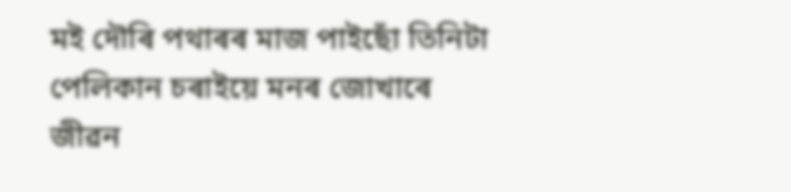মই দৌৰি পথাৰৰ মাজ পাইছোঁ তিনিটা পেলিকান চৰাইয়ে মনৰ জোখাৰে জীৱন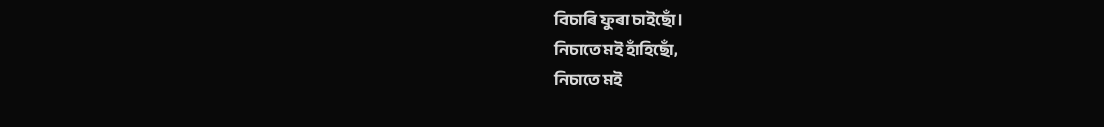বিচাৰি ফুৰা চাইছোঁ।
নিচাতে মই হাঁহিছোঁ,
নিচাতে মই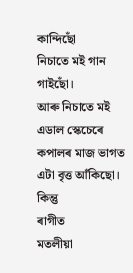কান্দিছোঁ
নিচাতে মই গান গাইছোঁ।
আৰু নিচাতে মই এডাল স্কেচেৰে
কপালৰ মাজ ভাগত এটা বৃত্ত আঁকিছো।
কিন্তু
ৰাগীত
মতলীয়া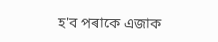হ'ব পৰাকে এজাক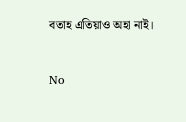বতাহ এতিয়াও অহা নাই।


No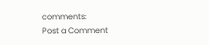comments:
Post a Comment